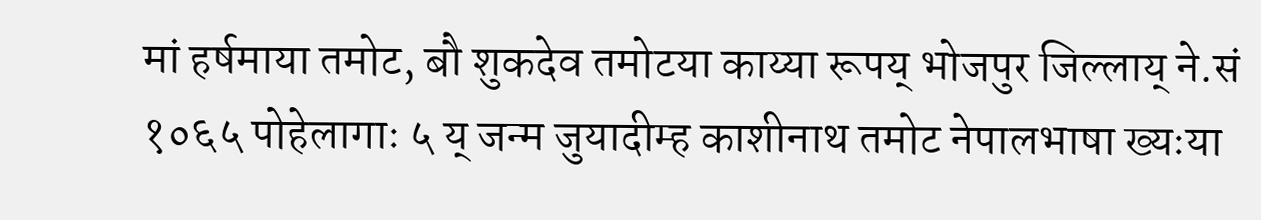मां हर्षमाया तमोट, बौ शुकदेव तमोटया काय्या रूपय् भोजपुर जिल्लाय् ने.सं १०६५ पोहेलागाः ५ य् जन्म जुयादीम्ह काशीनाथ तमोट नेपालभाषा ख्यःया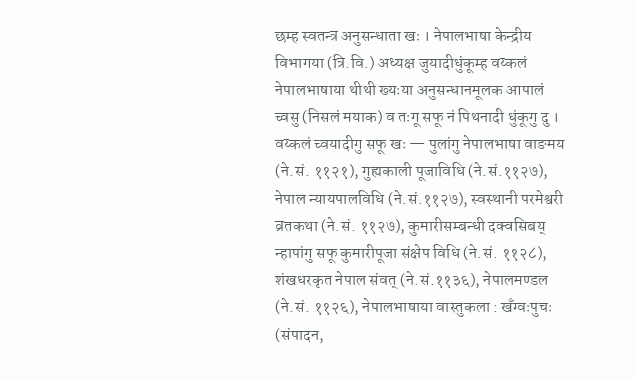छम्ह स्वतन्त्र अनुसन्धाता खः । नेपालभाषा केन्द्रीय विभागया (त्रि.वि.) अध्यक्ष जुयादीधुंकूम्ह वय्कलं नेपालभाषाया थीथी ख्यःया अनुसन्धानमूलक आपालं च्वसु (निसलं मयाक) व तःगू सफू नं पिथनादी धुंकूगु दु । वय्कलं च्वयादीगु सफू खः — पुलांगु नेपालभाषा वाङमय (ने.सं. ११२१), गुह्यकाली पूजाविधि (ने.सं.११२७), नेपाल न्यायपालविधि (ने.सं.११२७), स्वस्थानी परमेश्वरी व्रतकथा (ने.सं. ११२७), कुमारीसम्बन्धी दक्वसिबय् न्हापांगु सफू कुमारीपूजा संक्षेप विधि (ने.सं. ११२८), शंखधरकृत नेपाल संवत् (ने.सं.११३६), नेपालमण्डल (ने.सं. ११२६), नेपालभाषाया वास्तुकला : खँग्वःपुचः (संपादन,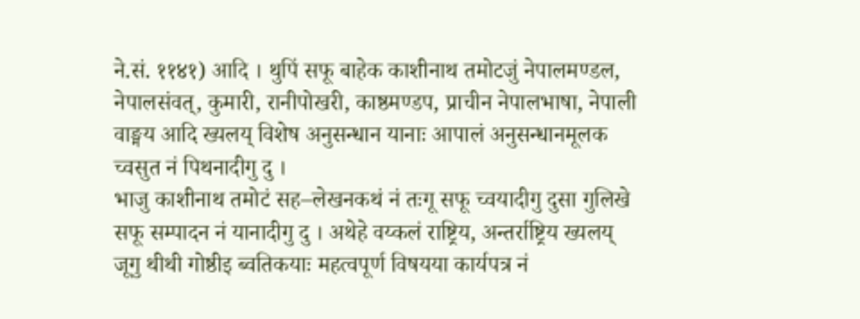ने.सं. ११४१) आदि । थुपिं सफू बाहेक काशीनाथ तमोटजुं नेपालमण्डल, नेपालसंवत्, कुमारी, रानीपोखरी, काष्ठमण्डप, प्राचीन नेपालभाषा, नेपाली वाङ्मय आदि ख्यलय् विशेष अनुसन्धान यानाः आपालं अनुसन्धानमूलक च्वसुत नं पिथनादीगु दु ।
भाजु काशीनाथ तमोटं सह–लेखनकथं नं तःगू सफू च्वयादीगु दुसा गुलिखे सफू सम्पादन नं यानादीगु दु । अथेहे वय्कलं राष्ट्रिय, अन्तर्राष्ट्रिय ख्यलय् जूगु थीथी गोष्ठीइ ब्वतिकयाः महत्वपूर्ण विषयया कार्यपत्र नं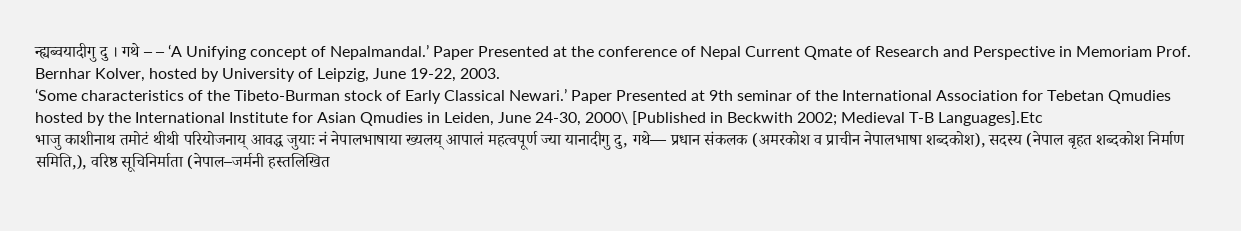न्ह्यब्वयादीगु दु । गथे – – ‘A Unifying concept of Nepalmandal.’ Paper Presented at the conference of Nepal Current Qmate of Research and Perspective in Memoriam Prof. Bernhar Kolver, hosted by University of Leipzig, June 19-22, 2003.
‘Some characteristics of the Tibeto-Burman stock of Early Classical Newari.’ Paper Presented at 9th seminar of the International Association for Tebetan Qmudies hosted by the International Institute for Asian Qmudies in Leiden, June 24-30, 2000\ [Published in Beckwith 2002; Medieval T-B Languages].Etc
भाजु काशीनाथ तमोटं थीथी परियोजनाय् आवद्ध जुयाः नं नेपालभाषाया ख्यलय् आपालं महत्वपूर्ण ज्या यानादीगु दु, गथे— प्रधान संकलक (अमरकोश व प्राचीन नेपालभाषा शब्दकोश), सदस्य (नेपाल बृहत शब्दकोश निर्माण समिति,), वरिष्ठ सूचिनिर्माता (नेपाल–जर्मनी हस्तलिखित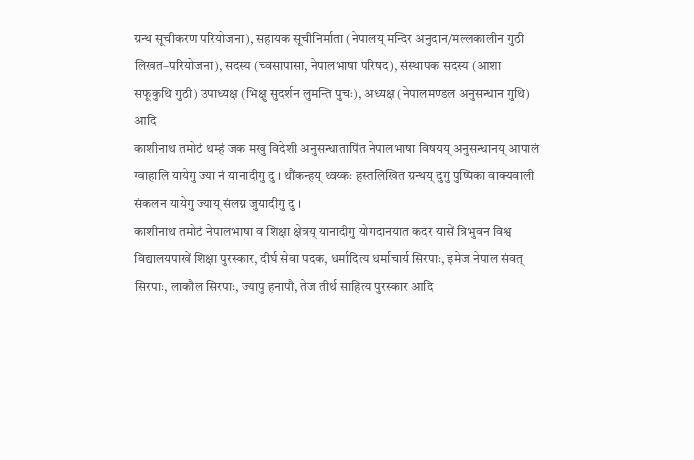ग्रन्थ सूचीकरण परियोजना), सहायक सूचीनिर्माता (नेपालय् मन्दिर अनुदान/मल्लकालीन गुठी लिखत–परियोजना), सदस्य (च्वसापासा, नेपालभाषा परिषद), संस्थापक सदस्य (आशा सफूकुथि गुठी) उपाध्यक्ष (भिक्षु सुदर्शन लुमन्ति पुचः), अध्यक्ष (नेपालमण्डल अनुसन्धान गुथि) आदि
काशीनाथ तमोटं थम्हं जक मखु विदेशी अनुसन्धातापिंत नेपालभाषा विषयय् अनुसन्धानय् आपालं ग्वाहालि यायेगु ज्या नं यानादीगु दु । थौंकन्हय् थ्वय्कः हस्तलिखित ग्रन्थय् दुगु पुष्पिका वाक्यवाली संकलन यायेगु ज्याय् संलग्न जुयादीगु दु ।
काशीनाथ तमोटं नेपालभाषा व शिक्षा क्षेत्रय् यानादीगु योगदानयात कदर यासें त्रिभुवन विश्व विद्यालयपाखें शिक्षा पुरस्कार, दीर्घ सेवा पदक, धर्मादित्य धर्माचार्य सिरपाः, इमेज नेपाल संवत् सिरपाः, लाकौल सिरपाः, ज्यापु हनापौ, तेज तीर्थ साहित्य पुरस्कार आदि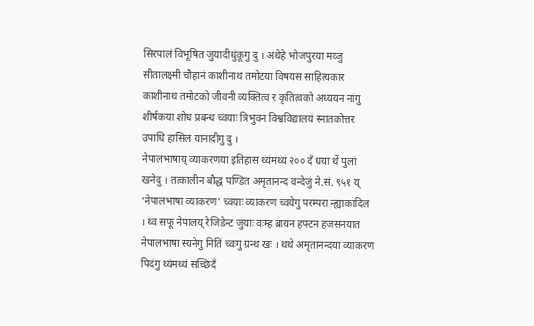सिरपालं विभूषित जुयादीधुंकूगु दु । अथेहे भोजपुरया मय्जु सीतालक्ष्मी चौहानं काशीनाथ तमोटया विषयस साहित्यकार काशीनाथ तमोटको जीवनी व्यक्तित्व र कृतित्वको अध्ययन नांगु शीर्षकया शोध प्रबन्ध च्वयाः त्रिभुवन विश्वविद्यालयं स्नातकोत्तर उपाधि हासिल यानादीगु दु ।
नेपालभाषाय् व्याकरणया इतिहास थ्यंमथ्यं २०० दँ धया थें पुलां खनेदु । तत्कालीन बौद्ध पण्डित अमृतानन्द वन्देजुं ने.सं. ९५१ य् ‘नेपालभाषा व्याकरण’ च्वयाः व्याकरण च्वयेगु परम्परा न्ह्याकादिल । थ्व सफू नेपालय् रेजिडेन्ट जुयाः वःम्ह ब्रायन हफ्टन हजसनयात नेपालभाषा स्यनेगु नितिं च्वःगु ग्रन्थ खः । थथे अमृतानन्दया व्याकरण पिदंगु थ्यंमथ्यं सच्छिदँ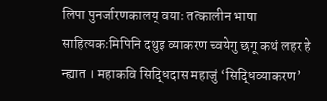लिपा पुनर्जारणकालय् वयाः तत्कालीन भाषा साहित्यकःमिपिनि दथुइ व्याकरण च्वयेगु छगू कथं लहर हे न्ह्यात । महाकवि सिद्धिदास महाजुं ‘सिद्धिव्याकरण’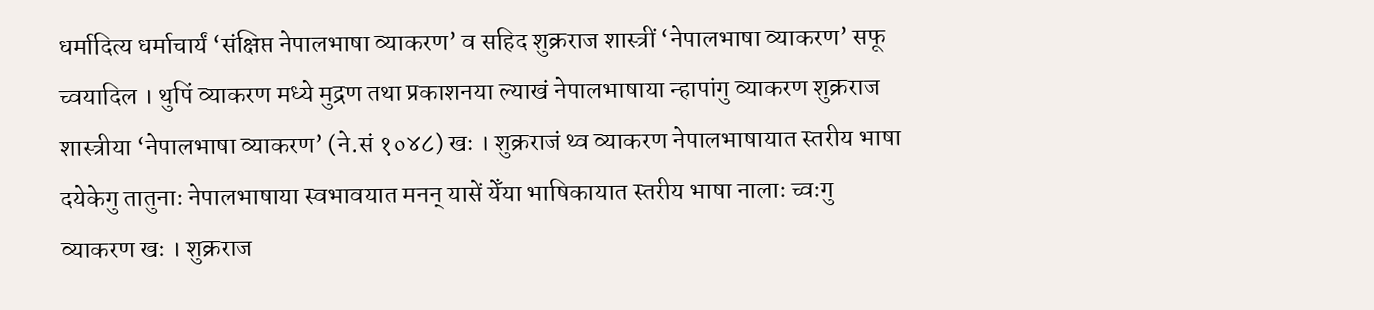धर्मादित्य धर्माचार्यं ‘संक्षिप्त नेपालभाषा व्याकरण’ व सहिद शुक्रराज शास्त्रीं ‘नेपालभाषा व्याकरण’ सफू च्वयादिल । थुपिं व्याकरण मध्ये मुद्रण तथा प्रकाशनया ल्याखं नेपालभाषाया न्हापांगु व्याकरण शुक्रराज शास्त्रीया ‘नेपालभाषा व्याकरण’ (ने.सं १०४८) खः । शुक्रराजं थ्व व्याकरण नेपालभाषायात स्तरीय भाषा दयेकेगु तातुनाः नेपालभाषाया स्वभावयात मनन् यासें येँया भाषिकायात स्तरीय भाषा नालाः च्वःगु व्याकरण खः । शुक्रराज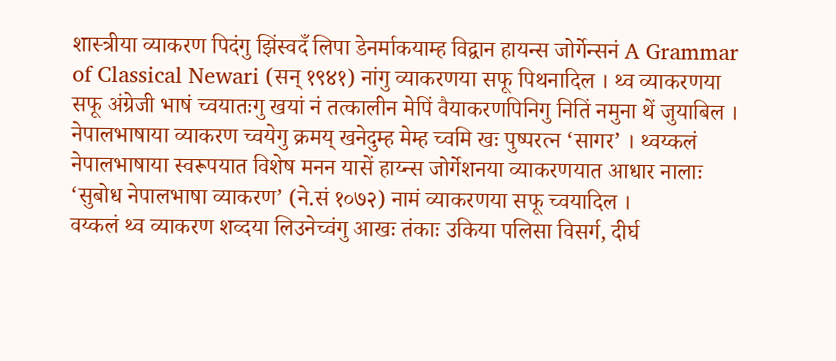शास्त्रीया व्याकरण पिदंगु झिंस्वदँ लिपा डेनर्माकयाम्ह विद्वान हायन्स जोर्गेन्सनं A Grammar of Classical Newari (सन् १९४१) नांगु व्याकरणया सफू पिथनादिल । थ्व व्याकरणया सफू अंग्रेजी भाषं च्वयातःगु खयां नं तत्कालीन मेपिं वैयाकरणपिनिगु नितिं नमुना थें जुयाबिल । नेपालभाषाया व्याकरण च्वयेगु क्रमय् खनेदुम्ह मेम्ह च्वमि खः पुष्परत्न ‘सागर’ । थ्वय्कलं नेपालभाषाया स्वरूपयात विशेष मनन यासें हाय्न्स जोर्गेशनया व्याकरणयात आधार नालाः ‘सुबोध नेपालभाषा व्याकरण’ (ने.सं १०७२) नामं व्याकरणया सफू च्वयादिल ।
वय्कलं थ्व व्याकरण शव्दया लिउनेच्वंगु आखः तंकाः उकिया पलिसा विसर्ग, दीर्घ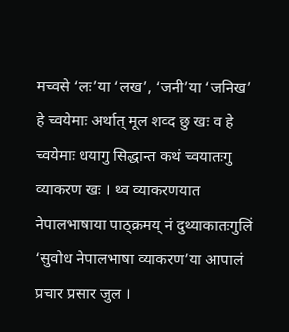मच्वसे ‘लः’या ‘लख’, ‘जनी’या ‘जनिख’ हे च्वयेमाः अर्थात् मूल शव्द छु खः व हे च्वयेमाः धयागु सिद्धान्त कथं च्वयातःगु व्याकरण खः । थ्व व्याकरणयात नेपालभाषाया पाठ्क्रमय् नं दुथ्याकातःगुलिं ‘सुवोध नेपालभाषा व्याकरण’या आपालं प्रचार प्रसार जुल ।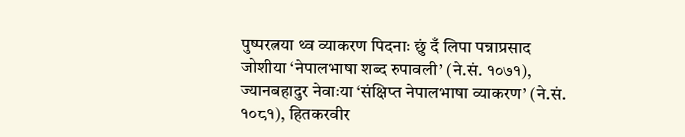पुष्परत्नया थ्व व्याकरण पिदनाः छुं दँ लिपा पन्नाप्रसाद जोशीया ‘नेपालभाषा शब्द रुपावली’ (ने.सं. १०७१), ज्यानबहादुर नेवाःया ‘संक्षिप्त नेपालभाषा व्याकरण’ (ने.सं. १०८१), हितकरवीर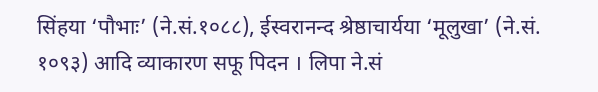सिंहया ‘पौभाः’ (ने.सं.१०८८), ईस्वरानन्द श्रेष्ठाचार्यया ‘मूलुखा’ (ने.सं. १०९३) आदि व्याकारण सफू पिदन । लिपा ने.सं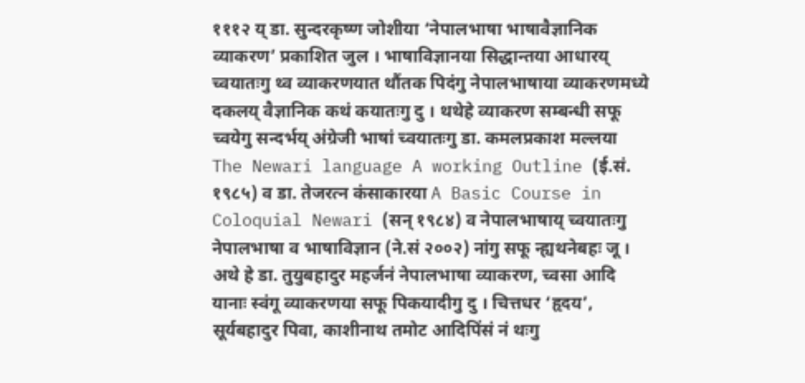१११२ य् डा. सुन्दरकृष्ण जोशीया ‘नेपालभाषा भाषावैज्ञानिक व्याकरण’ प्रकाशित जुल । भाषाविज्ञानया सिद्धान्तया आधारय् च्वयातःगु थ्व व्याकरणयात थौंतक पिदंगु नेपालभाषाया व्याकरणमध्ये दकलय् वैज्ञानिक कथं कयातःगु दु । थथेहे व्याकरण सम्बन्धी सफू च्वयेगु सन्दर्भय् अंग्रेजी भाषां च्वयातःगु डा. कमलप्रकाश मल्लया The Newari language A working Outline (ई.सं. १९८५) व डा. तेजरत्न कंसाकारया A Basic Course in Coloquial Newari (सन् १९८४) व नेपालभाषाय् च्वयातःगु नेपालभाषा व भाषाविज्ञान (ने.सं २००२) नांगु सफू न्ह्यथनेबहः जू । अथे हे डा. तुयुबहादुर महर्जनं नेपालभाषा व्याकरण, च्वसा आदि यानाः स्वंगू व्याकरणया सफू पिकयादीगु दु । चित्तधर ‘हृदय’, सूर्यबहादुर पिवा, काशीनाथ तमोट आदिपिंसं नं थःगु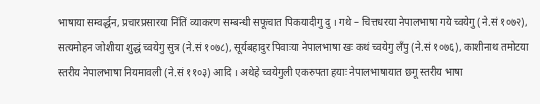भाषाया सम्वर्द्धन, प्रचारप्रसारया निंतिं व्याकरण सम्बन्धी सफूचात पिकयादीगु दु । गथे – चित्तधरया नेपालभाषा गये च्वयेगु (ने.सं १०७२), सत्यमोहन जोशीया शुद्धं च्वयेगु सुत्र (ने.सं १०७८), सूर्यबहादुर पिवाःया नेपालभाषा खः कथं च्वयेगु लँपु (ने.सं १०७६), काशीनाथ तमोटया स्तरीय नेपालभाषा नियमावली (ने.सं ११०३) आदि । अथेहे च्वयेगुली एकरुपता हयाः नेपालभाषायात छगू स्तरीय भाषा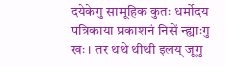दयेकेगु सामूहिक कुतः धर्मोदय पत्रिकाया प्रकाशनं निसें न्ह्याःगु खः । तर थथे थीथी इलय् जूगु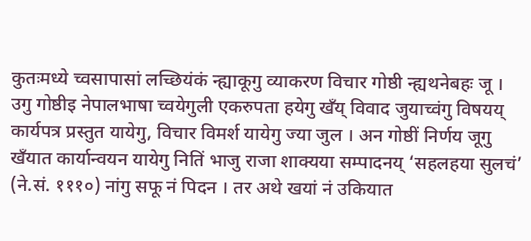कुतःमध्ये च्वसापासां लच्छियंकं न्ह्याकूगु व्याकरण विचार गोष्ठी न्ह्यथनेबहः जू । उगु गोष्ठीइ नेपालभाषा च्वयेगुली एकरुपता हयेगु खँय् विवाद जुयाच्वंगु विषयय् कार्यपत्र प्रस्तुत यायेगु, विचार विमर्श यायेगु ज्या जुल । अन गोष्ठीं निर्णय जूगु खँयात कार्यान्वयन यायेगु नितिं भाजु राजा शाक्यया सम्पादनय् ‘सहलहया सुलचं’ (ने.सं. १११०) नांगु सफू नं पिदन । तर अथे खयां नं उकियात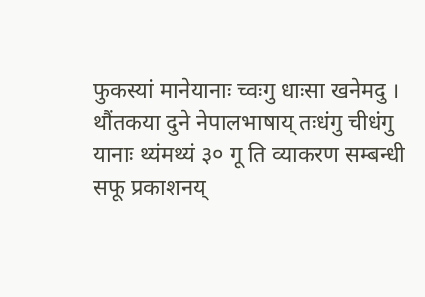फुकस्यां मानेयानाः च्वःगु धाःसा खनेमदु । थौंतकया दुने नेपालभाषाय् तःधंगु चीधंगु यानाः थ्यंमथ्यं ३० गू ति व्याकरण सम्बन्धी सफू प्रकाशनय्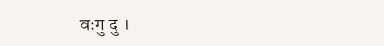वःगु दु ।